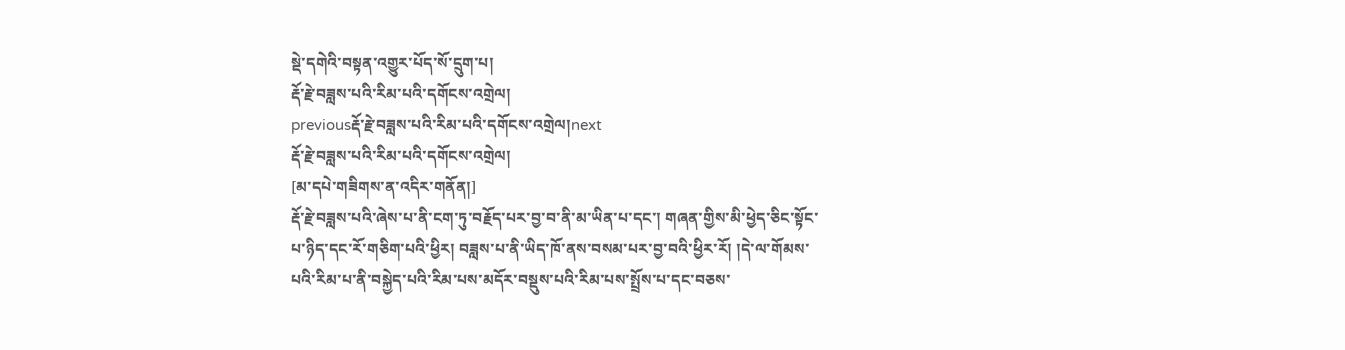སྡེ་དགེའི་བསྟན་འགྱུར་པོད་སོ་དྲུག་པ།
རྡོ་རྗེ་བཟླས་པའི་རིམ་པའི་དགོངས་འགྲེལ།
previousརྡོ་རྗེ་བཟླས་པའི་རིམ་པའི་དགོངས་འགྲེལ།next
རྡོ་རྗེ་བཟླས་པའི་རིམ་པའི་དགོངས་འགྲེལ།
[མ་དཔེ་གཟིགས་ན་འདིར་གནོན།]
རྡོ་རྗེ་བཟླས་པའི་ཞེས་པ་ནི་ངག་ཏུ་བརྗོད་པར་བྱ་བ་ནི་མ་ཡིན་པ་དང་། གཞན་གྱིས་མི་ཕྱེད་ཅིང་སྟོང་པ་ཉིད་དང་རོ་གཅིག་པའི་ཕྱིར། བཟླས་པ་ནི་ཡིད་ཁོ་ནས་བསམ་པར་བྱ་བའི་ཕྱིར་རོ། །དེ་ལ་གོམས་པའི་རིམ་པ་ནི་བསྐྱེད་པའི་རིམ་པས་མདོར་བསྡུས་པའི་རིམ་པས་སྤྲོས་པ་དང་བཅས་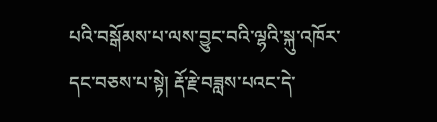པའི་བསྒོམས་པ་ལས་བྱུང་བའི་ལྷའི་སྐུ་འཁོར་དང་བཅས་པ་སྟེ། རྡོ་རྗེ་བཟླས་པའང་དེ་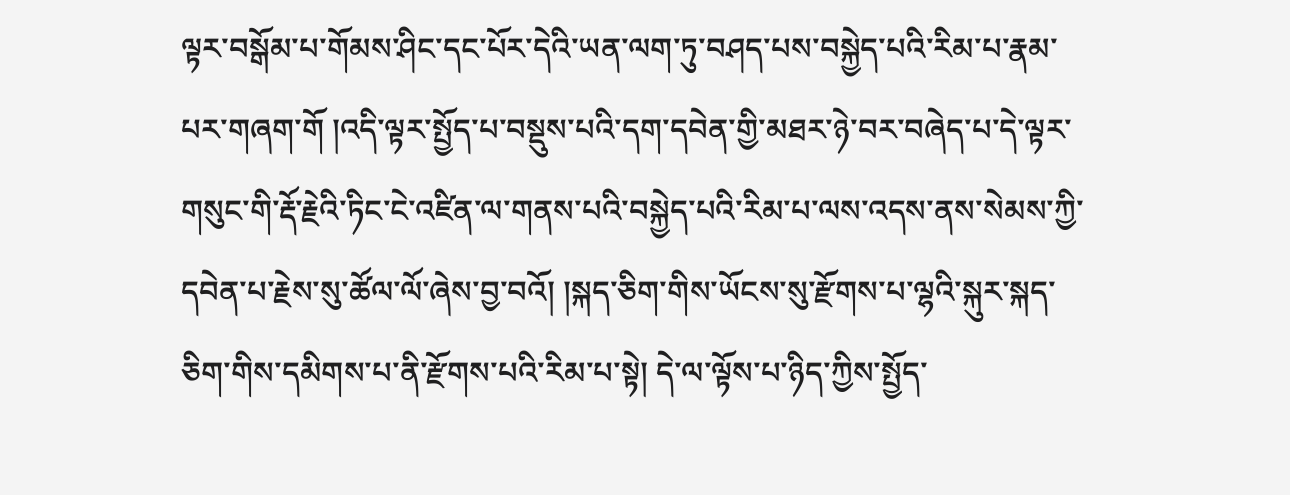ལྟར་བསྒོམ་པ་གོམས་ཤིང་དང་པོར་དེའི་ཡན་ལག་ཏུ་བཤད་པས་བསྐྱེད་པའི་རིམ་པ་རྣམ་པར་གཞག་གོ །འདི་ལྟར་སྤྱོད་པ་བསྡུས་པའི་དག་དབེན་གྱི་མཐར་ཉེ་བར་བཞེད་པ་དེ་ལྟར་གསུང་གི་རྡོ་རྗེའི་ཏིང་ངེ་འཛིན་ལ་གནས་པའི་བསྐྱེད་པའི་རིམ་པ་ལས་འདས་ནས་སེམས་ཀྱི་དབེན་པ་རྗེས་སུ་ཚོལ་ལོ་ཞེས་བྱ་བའོ། །སྐད་ཅིག་གིས་ཡོངས་སུ་རྫོགས་པ་ལྷའི་སྐུར་སྐད་ཅིག་གིས་དམིགས་པ་ནི་རྫོགས་པའི་རིམ་པ་སྟེ། དེ་ལ་ལྟོས་པ་ཉིད་ཀྱིས་སྤྱོད་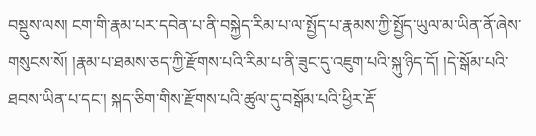བསྡུས་ལས། ངག་གི་རྣམ་པར་དབེན་པ་ནི་བསྐྱེད་རིམ་པ་ལ་སྤྱོད་པ་རྣམས་ཀྱི་སྤྱོད་ཡུལ་མ་ཡིན་ནོ་ཞེས་གསུངས་སོ། །རྣམ་པ་ཐམས་ཅད་ཀྱི་རྫོགས་པའི་རིམ་པ་ནི་ཟུང་དུ་འཇུག་པའི་སྐུ་ཉིད་དོ། །དེ་སྒོམ་པའི་ཐབས་ཡིན་པ་དང་། སྐད་ཅིག་གིས་རྫོགས་པའི་ཚུལ་དུ་བསྒོམ་པའི་ཕྱིར་རྡོ་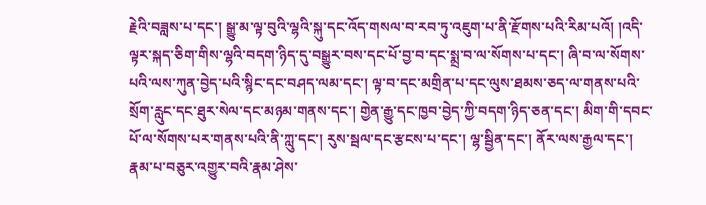རྗེའི་བཟླས་པ་དང་། སྒྱུ་མ་ལྟ་བུའི་ལྷའི་སྐུ་དང་འོད་གསལ་བ་རབ་ཏུ་འཇུག་པ་ནི་རྫོགས་པའི་རིམ་པའོ། །འདི་ལྟར་སྐད་ཅིག་གིས་ལྷའི་བདག་ཉིད་དུ་བསྒྱུར་བས་དང་པོ་བྱ་བ་དང་སྨྲ་བ་ལ་སོགས་པ་དང་། ཞི་བ་ལ་སོགས་པའི་ལས་ཀུན་བྱེད་པའི་སྙིང་དང་བཤད་ལམ་དང་། ལྟ་བ་དང་མགྲིན་པ་དང་ལུས་ཐམས་ཅད་ལ་གནས་པའི་སྲོག་རླུང་དང་ཐུར་སེལ་དང་མཉམ་གནས་དང་། གྱེན་རྒྱུ་དང་ཁྱབ་བྱེད་ཀྱི་བདག་ཉིད་ཅན་དང་། མིག་གི་དབང་པོ་ལ་སོགས་པར་གནས་པའི་ནི་ཀླུ་དང་། རུས་སྦལ་དང་རྩངས་པ་དང་། ལྷ་སྦྱིན་དང་། ནོར་ལས་རྒྱལ་དང་། རྣམ་པ་བཅུར་འགྱུར་བའི་རྣམ་ཤེས་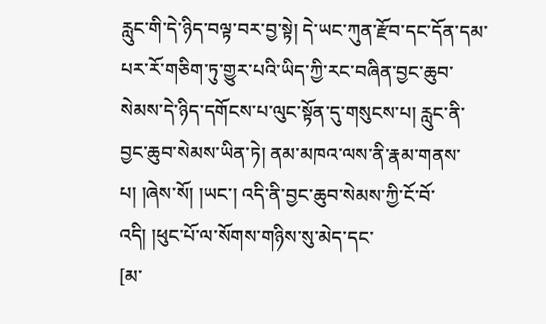རླུང་གི་དེ་ཉིད་བལྟ་བར་བྱ་སྟེ། དེ་ཡང་ཀུན་རྫོབ་དང་དོན་དམ་པར་རོ་གཅིག་ཏུ་གྱུར་པའི་ཡིད་ཀྱི་རང་བཞིན་བྱང་ཆུབ་སེམས་དེ་ཉིད་དགོངས་པ་ལུང་སྟོན་དུ་གསུངས་པ། རླུང་ནི་བྱང་ཆུབ་སེམས་ཡིན་ཏེ། ནམ་མཁའ་ལས་ནི་རྣམ་གནས་པ། །ཞེས་སོ། །ཡང་། འདི་ནི་བྱང་ཆུབ་སེམས་ཀྱི་ངོ་བོ་འདི། །ཕུང་པོ་ལ་སོགས་གཉིས་སུ་མེད་དང་
[མ་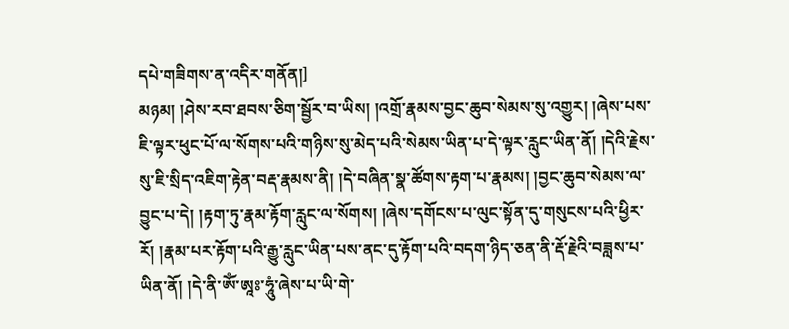དཔེ་གཟིགས་ན་འདིར་གནོན།]
མཉམ། །ཤེས་རབ་ཐབས་ཅིག་སྦྱོར་བ་ཡིས། །འགྲོ་རྣམས་བྱང་ཆུབ་སེམས་སུ་འགྱུར། །ཞེས་པས་ཇི་ལྟར་ཕུང་པོ་ལ་སོགས་པའི་གཉིས་སུ་མེད་པའི་སེམས་ཡིན་པ་དེ་ལྟར་རླུང་ཡིན་ནོ། །དེའི་རྗེས་སུ་ཇི་སྲིད་འཇིག་རྟེན་བརྡ་རྣམས་ནི། །དེ་བཞིན་སྣ་ཚོགས་རྟག་པ་རྣམས། །བྱང་ཆུབ་སེམས་ལ་བྱུང་པ་དེ། །རྟག་ཏུ་རྣམ་རྟོག་རླུང་ལ་སོགས། །ཞེས་དགོངས་པ་ལུང་སྟོན་དུ་གསུངས་པའི་ཕྱིར་རོ། །རྣམ་པར་རྟོག་པའི་རྒྱུ་རླུང་ཡིན་པས་ནང་དུ་རྟོག་པའི་བདག་ཉིད་ཅན་ནི་རྡོ་རྗེའི་བཟླས་པ་ཡིན་ནོ། །དེ་ནི་ཨོཾ་ཨཱཿ་ཧཱུཾ་ཞེས་པ་ཡི་གེ་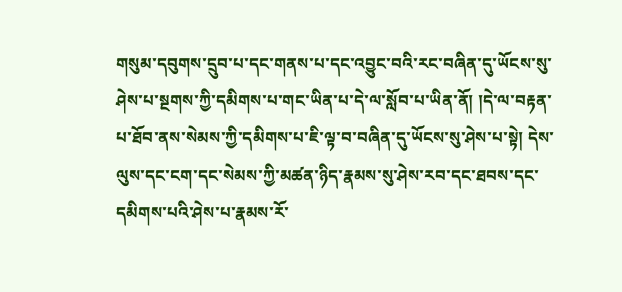གསུམ་དབུགས་དྲུབ་པ་དང་གནས་པ་དང་འབྱུང་བའི་རང་བཞིན་དུ་ཡོངས་སུ་ཤེས་པ་སྔགས་ཀྱི་དམིགས་པ་གང་ཡིན་པ་དེ་ལ་སློབ་པ་ཡིན་ནོ། །དེ་ལ་བརྟན་པ་ཐོབ་ནས་སེམས་ཀྱི་དམིགས་པ་ཇི་ལྟ་བ་བཞིན་དུ་ཡོངས་སུ་ཤེས་པ་སྟེ། དེས་ལུས་དང་ངག་དང་སེམས་ཀྱི་མཚན་ཉིད་རྣམས་སུ་ཤེས་རབ་དང་ཐབས་དང་དམིགས་པའི་ཤེས་པ་རྣམས་རོ་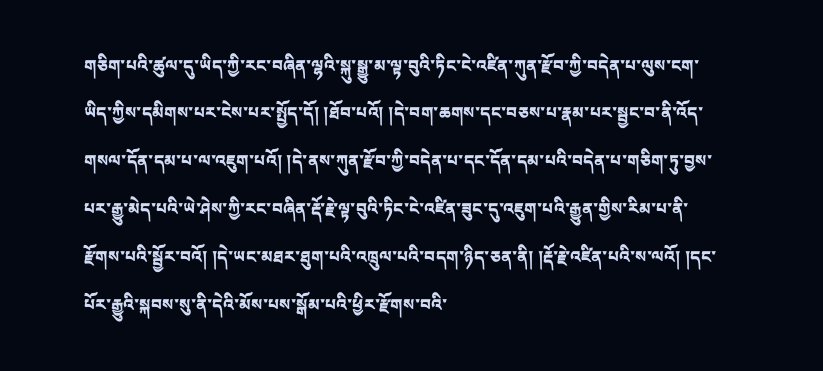གཅིག་པའི་ཚུལ་དུ་ཡིད་ཀྱི་རང་བཞིན་ལྷའི་སྐུ་སྒྱུ་མ་ལྟ་བུའི་ཏིང་ངེ་འཛིན་ཀུན་རྫོབ་ཀྱི་བདེན་པ་ལུས་ངག་ཡིད་ཀྱིས་དམིགས་པར་ངེས་པར་སྤྱོད་དོ། །ཐོབ་པའོ། །དེ་བག་ཆགས་དང་བཅས་པ་རྣམ་པར་སྦྱང་བ་ནི་འོད་གསལ་དོན་དམ་པ་ལ་འཇུག་པའོ། །དེ་ནས་ཀུན་རྫོབ་ཀྱི་བདེན་པ་དང་དོན་དམ་པའི་བདེན་པ་གཅིག་ཏུ་བྱས་པར་རྒྱུ་མེད་པའི་ཡེ་ཤེས་ཀྱི་རང་བཞིན་རྡོ་རྗེ་ལྟ་བུའི་ཏིང་ངེ་འཛིན་ཟུང་དུ་འཇུག་པའི་རྒྱུན་གྱིས་རིམ་པ་ནི་རྫོགས་པའི་སྦྱོར་བའོ། །དེ་ཡང་མཐར་ཐུག་པའི་འཁྲུལ་པའི་བདག་ཉིད་ཅན་ནི། །རྡོ་རྗེ་འཛིན་པའི་ས་ལའོ། །དང་པོར་རྒྱུའི་སྐབས་སུ་ནི་དེའི་མོས་པས་སྒོམ་པའི་ཕྱིར་རྫོགས་བའི་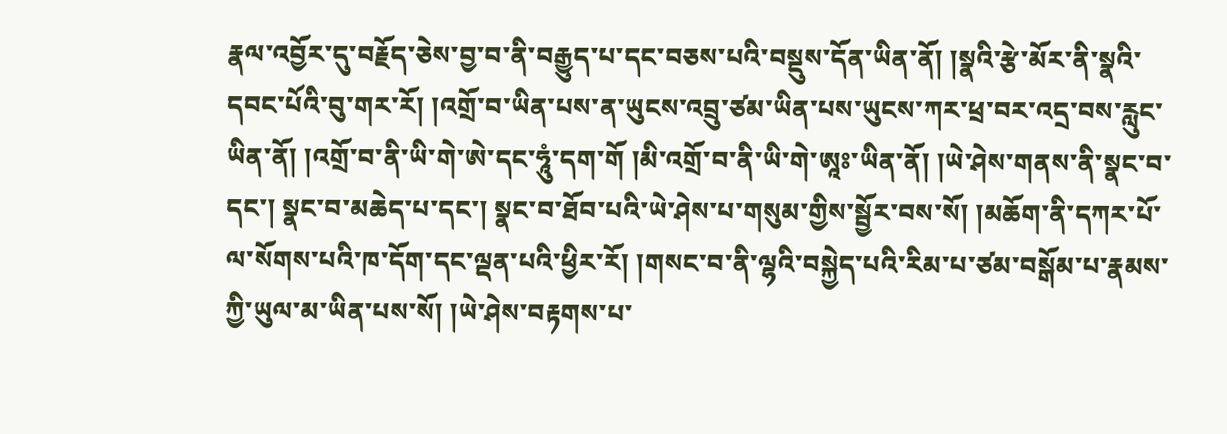རྣལ་འབྱོར་དུ་བརྗོད་ཅེས་བྱ་བ་ནི་བརྒྱུད་པ་དང་བཅས་པའི་བསྡུས་དོན་ཡིན་ནོ། །སྣའི་རྩེ་མོར་ནི་སྣའི་དབང་པོའི་བུ་གར་རོ། །འགྲོ་བ་ཡིན་པས་ན་ཡུངས་འབྲུ་ཙམ་ཡིན་པས་ཡུངས་ཀར་ཕྲ་བར་འདྲ་བས་རླུང་ཡིན་ནོ། །འགྲོ་བ་ནི་ཡི་གེ་ཨེ་དང་ཧཱུཾ་དག་གོ །མི་འགྲོ་བ་ནི་ཡི་གེ་ཨཱཿ་ཡིན་ནོ། །ཡེ་ཤེས་གནས་ནི་སྣང་བ་དང་། སྣང་བ་མཆེད་པ་དང་། སྣང་བ་ཐོབ་པའི་ཡེ་ཤེས་པ་གསུམ་གྱིས་སྦྱོར་བས་སོ། །མཆོག་ནི་དཀར་པོ་ལ་སོགས་པའི་ཁ་དོག་དང་ལྡན་པའི་ཕྱིར་རོ། །གསང་བ་ནི་ལྷའི་བསྐྱེད་པའི་རིམ་པ་ཙམ་བསྒོམ་པ་རྣམས་ཀྱི་ཡུལ་མ་ཡིན་པས་སོ། །ཡེ་ཤེས་བརྟགས་པ་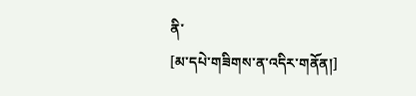ནི་
[མ་དཔེ་གཟིགས་ན་འདིར་གནོན།]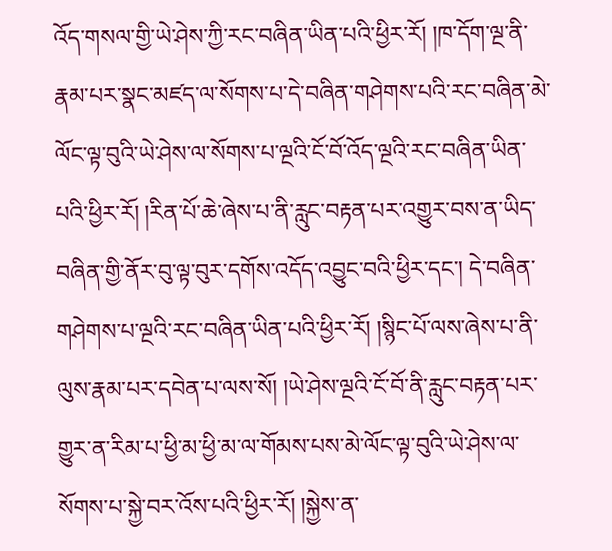འོད་གསལ་གྱི་ཡེ་ཤེས་ཀྱི་རང་བཞིན་ཡིན་པའི་ཕྱིར་རོ། །ཁ་དོག་ལྔ་ནི་རྣམ་པར་སྣང་མཛད་ལ་སོགས་པ་དེ་བཞིན་གཤེགས་པའི་རང་བཞིན་མེ་ལོང་ལྟ་བུའི་ཡེ་ཤེས་ལ་སོགས་པ་ལྔའི་ངོ་བོ་འོད་ལྔའི་རང་བཞིན་ཡིན་པའི་ཕྱིར་རོ། །རིན་པོ་ཆེ་ཞེས་པ་ནི་རླུང་བརྟན་པར་འགྱུར་བས་ན་ཡིད་བཞིན་གྱི་ནོར་བུ་ལྟ་བུར་དགོས་འདོད་འབྱུང་བའི་ཕྱིར་དང་། དེ་བཞིན་གཤེགས་པ་ལྔའི་རང་བཞིན་ཡིན་པའི་ཕྱིར་རོ། །སྙིང་པོ་ལས་ཞེས་པ་ནི་ལུས་རྣམ་པར་དབེན་པ་ལས་སོ། །ཡེ་ཤེས་ལྔའི་ངོ་བོ་ནི་རླུང་བརྟན་པར་གྱུར་ན་རིམ་པ་ཕྱི་མ་ཕྱི་མ་ལ་གོམས་པས་མེ་ལོང་ལྟ་བུའི་ཡེ་ཤེས་ལ་སོགས་པ་སྐྱེ་བར་འོས་པའི་ཕྱིར་རོ། །སྐྱེས་ན་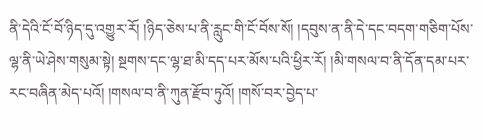ནི་དེའི་ངོ་བོ་ཉིད་དུ་འགྱུར་རོ། །ཉིད་ཅེས་པ་ནི་རླུང་གི་ངོ་བོས་སོ། །དབུས་ན་ནི་དེ་དང་བདག་གཅིག་པོས་ལྷ་ནི་ཡེ་ཤེས་གསུམ་སྟེ། སྔགས་དང་ལྷ་ཐ་མི་དད་པར་མོས་པའི་ཕྱིར་རོ། །མི་གསལ་བ་ནི་དོན་དམ་པར་རང་བཞིན་མེད་པའོ། །གསལ་བ་ནི་ཀུན་རྫོབ་ཏུའོ། །གསོ་བར་བྱེད་པ་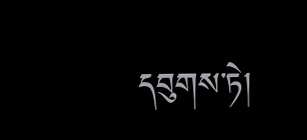དབུགས་ཏེ།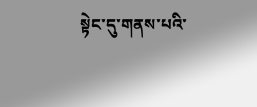སྟེང་དུ་གནས་པའི་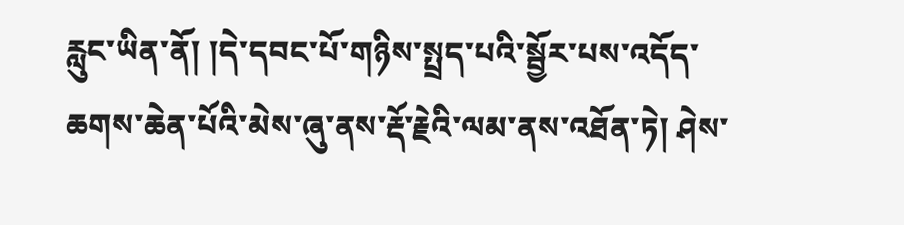རླུང་ཡིན་ནོ། །དེ་དབང་པོ་གཉིས་སྤྲད་པའི་སྦྱོར་པས་འདོད་ཆགས་ཆེན་པོའི་མེས་ཞུ་ནས་རྡོ་རྗེའི་ལམ་ནས་འཐོན་ཏེ། ཤེས་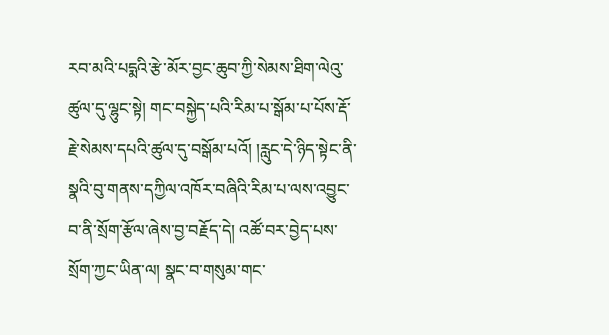རབ་མའི་པདྨའི་རྩེ་མོར་བྱང་ཆུབ་ཀྱི་སེམས་ཐིག་ལེའུ་ཚུལ་དུ་ལྷུང་སྟེ། གང་བསྐྱེད་པའི་རིམ་པ་སྒོམ་པ་པོས་རྡོ་རྗེ་སེམས་དཔའི་ཚུལ་དུ་བསྒོམ་པའོ། །རླུང་དེ་ཉིད་སྟེང་ནི་སྣའི་བུ་གནས་དཀྱིལ་འཁོར་བཞིའི་རིམ་པ་ལས་འབྱུང་བ་ནི་སྲོག་རྩོལ་ཞེས་བྱ་བརྗོད་དེ། འཚོ་བར་བྱེད་པས་སྲོག་ཀྱང་ཡིན་ལ། སྣང་བ་གསུམ་གང་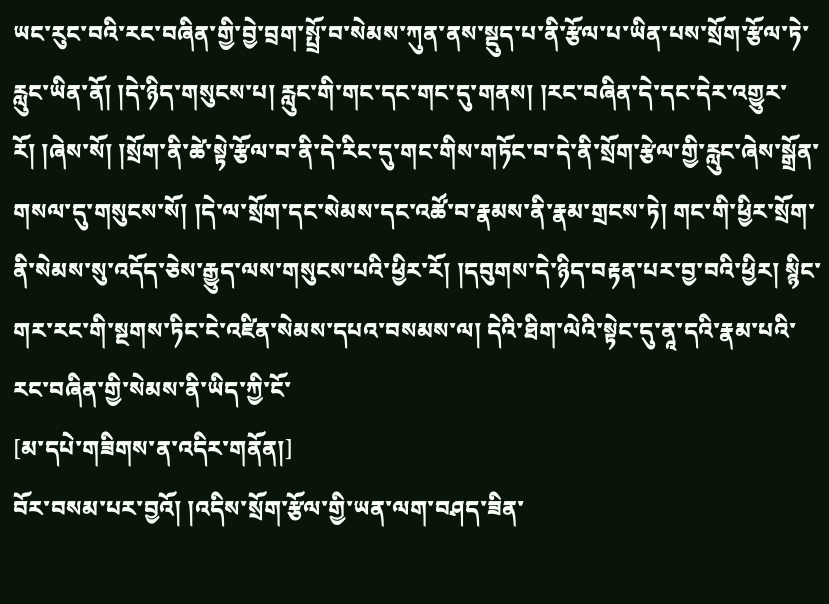ཡང་རུང་བའི་རང་བཞིན་གྱི་བྱེ་བྲག་སྤྲོ་བ་སེམས་ཀུན་ནས་སྡུད་པ་ནི་རྩོལ་པ་ཡིན་པས་སྲོག་རྩོལ་ཏེ་རླུང་ཡིན་ནོ། །དེ་ཉིད་གསུངས་པ། རླུང་གི་གང་དང་གང་དུ་གནས། །རང་བཞིན་དེ་དང་དེར་འགྱུར་རོ། །ཞེས་སོ། །སྲོག་ནི་ཚེ་སྟེ་རྩོལ་བ་ནི་དེ་རིང་དུ་གང་གིས་གཏོང་བ་དེ་ནི་སྲོག་རྩེལ་གྱི་རླུང་ཞེས་སྒྲོན་གསལ་དུ་གསུངས་སོ། །དེ་ལ་སྲོག་དང་སེམས་དང་འཚོ་བ་རྣམས་ནི་རྣམ་གྲངས་ཏེ། གང་གི་ཕྱིར་སྲོག་ནི་སེམས་སུ་འདོད་ཅེས་རྒྱུད་ལས་གསུངས་པའི་ཕྱིར་རོ། །དབུགས་དེ་ཉིད་བརྟན་པར་བྱ་བའི་ཕྱིར། སྙིང་གར་རང་གི་སྔགས་ཏིང་ངེ་འཛིན་སེམས་དཔའ་བསམས་ལ། དེའི་ཐིག་ལེའི་སྟེང་དུ་ནཱ་དའི་རྣམ་པའི་རང་བཞིན་གྱི་སེམས་ནི་ཡིད་ཀྱི་ངོ་
[མ་དཔེ་གཟིགས་ན་འདིར་གནོན།]
བོར་བསམ་པར་བྱའོ། །འདིས་སྲོག་རྩོལ་གྱི་ཡན་ལག་བཤད་ཟིན་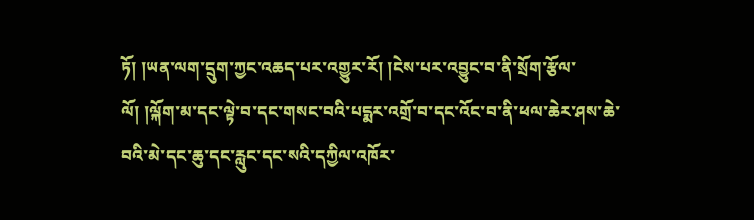ཏོ། །ཡན་ལག་དྲུག་ཀྱང་འཆད་པར་འགྱུར་རོ། །ངེས་པར་འབྱུང་བ་ནི་སྲོག་རྩོལ་ལོ། །ལྐོག་མ་དང་ལྟེ་བ་དང་གསང་བའི་པདྨར་འགྲོ་བ་དང་འོང་བ་ནི་ཕལ་ཆེར་ཤས་ཆེ་བའི་མེ་དང་ཆུ་དང་རླུང་དང་སའི་དཀྱིལ་འཁོར་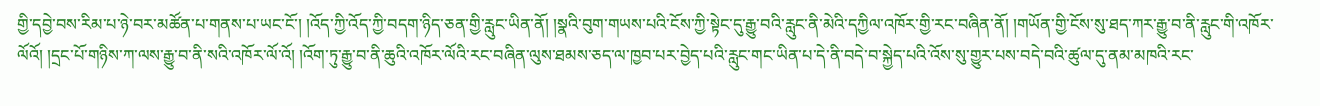གྱི་དབྱེ་བས་རིམ་པ་ཉེ་བར་མཚོན་པ་གནས་པ་ཡང་ངོ་། །འོད་ཀྱི་འོད་ཀྱི་བདག་ཉིད་ཅན་གྱི་རླུང་ཡིན་ནོ། །སྣའི་བུག་གཡས་པའི་ངོས་ཀྱི་སྟེང་དུ་རྒྱུ་བའི་རླུང་ནི་མེའི་དཀྱིལ་འཁོར་གྱི་རང་བཞིན་ནོ། །གཡོན་གྱི་ངོས་སུ་ཐད་ཀར་རྒྱུ་བ་ནི་རླུང་གི་འཁོར་ལོའོ། །དྲང་པོ་གཉིས་ཀ་ལས་རྒྱུ་བ་ནི་སའི་འཁོར་ལོ་འོ། །འོག་ཏུ་རྒྱུ་བ་ནི་ཆུའི་འཁོར་ལོའི་རང་བཞིན་ལུས་ཐམས་ཅད་ལ་ཁྱབ་པར་བྱེད་པའི་རླུང་གང་ཡིན་པ་དེ་ནི་བདེ་བ་སྐྱེད་པའི་འོས་སུ་གྱུར་པས་བདེ་བའི་ཚུལ་དུ་ནམ་མཁའི་རང་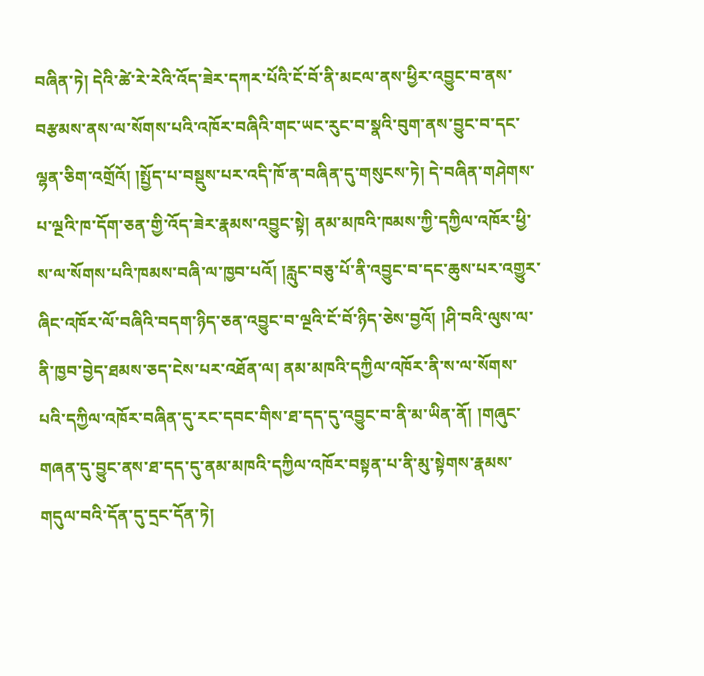བཞིན་ཏེ། དེའི་ཚེ་རེ་རེའི་འོད་ཟེར་དཀར་པོའི་ངོ་བོ་ནི་མངལ་ནས་ཕྱིར་འབྱུང་བ་ནས་བརྩམས་ནས་ལ་སོགས་པའི་འཁོར་བཞིའི་གང་ཡང་རུང་བ་སྣའི་བུག་ནས་བྱུང་བ་དང་ལྷན་ཅིག་འགྲོའོ། །སྤྱོད་པ་བསྡུས་པར་འདི་ཁོ་ན་བཞིན་དུ་གསུངས་ཏེ། དེ་བཞིན་གཤེགས་པ་ལྔའི་ཁ་དོག་ཅན་གྱི་འོད་ཟེར་རྣམས་འབྱུང་སྟེ། ནམ་མཁའི་ཁམས་ཀྱི་དཀྱིལ་འཁོར་ཕྱི་ས་ལ་སོགས་པའི་ཁམས་བཞི་ལ་ཁྱབ་པའོ། །རླུང་བཅུ་པོ་ནི་འབྱུང་བ་དང་ཆུས་པར་འགྱུར་ཞིང་འཁོར་ལོ་བཞིའི་བདག་ཉིད་ཅན་འབྱུང་བ་ལྔའི་ངོ་བོ་ཉིད་ཅེས་བྱའོ། །ཤི་བའི་ལུས་ལ་ནི་ཁྱབ་བྱེད་ཐམས་ཅད་ངེས་པར་འཐོན་ལ། ནམ་མཁའི་དཀྱིལ་འཁོར་ནི་ས་ལ་སོགས་པའི་དཀྱིལ་འཁོར་བཞིན་དུ་རང་དབང་གིས་ཐ་དད་དུ་འབྱུང་བ་ནི་མ་ཡིན་ནོ། །གཞུང་གཞན་དུ་བྱུང་ནས་ཐ་དད་དུ་ནམ་མཁའི་དཀྱིལ་འཁོར་བསྟན་པ་ནི་མུ་སྟེགས་རྣམས་གདུལ་བའི་དོན་དུ་དྲང་དོན་ཏེ།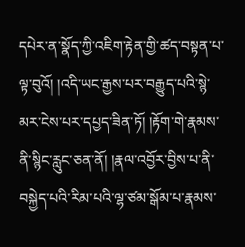དཔེར་ན་སྣོད་ཀྱི་འཇིག་རྟེན་གྱི་ཚད་བསྟན་པ་ལྟ་བུའོ། །འདི་ཡང་རྒྱས་པར་བརྒྱུད་པའི་སྙེ་མར་ངེས་པར་དཔྱད་ཟིན་ཏོ། །རྟོག་གེ་རྣམས་ནི་སྙིང་རླུང་ཅན་ནོ། །རྣལ་འབྱོར་བྱིས་པ་ནི་བསྐྱེད་པའི་རིམ་པའི་ལྷ་ཙམ་སྒོམ་པ་རྣམས་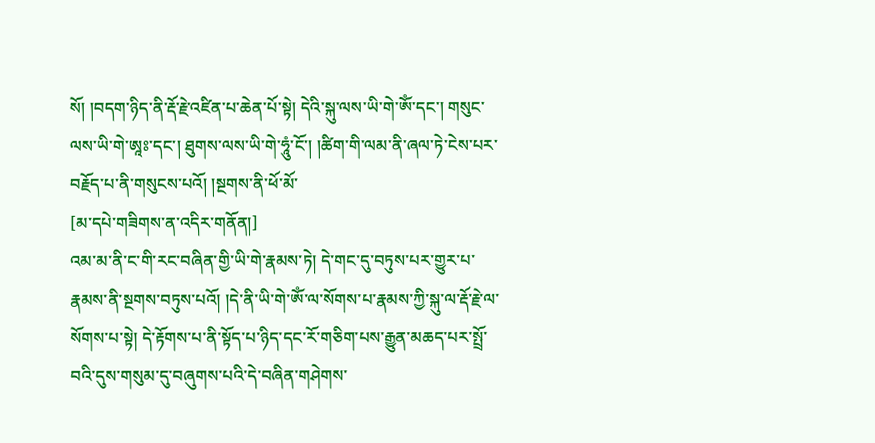སོ། །བདག་ཉིད་ནི་རྡོ་རྗེ་འཛིན་པ་ཆེན་པོ་སྟེ། དེའི་སྐུ་ལས་ཡི་གེ་ཨོཾ་དང་། གསུང་ལས་ཡི་གེ་ཨཱཿ་དང་། ཐུགས་ལས་ཡི་གེ་ཧཱུཾ་ངོ་། །ཚིག་གི་ལམ་ནི་ཞལ་ཏེ་ངེས་པར་བརྗོད་པ་ནི་གསུངས་པའོ། །སྔགས་ནི་ཕོ་མོ་
[མ་དཔེ་གཟིགས་ན་འདིར་གནོན།]
འམ་མ་ནི་ང་གི་རང་བཞིན་གྱི་ཡི་གེ་རྣམས་ཏེ། དེ་གང་དུ་བཏུས་པར་གྱུར་པ་རྣམས་ནི་སྔགས་བཏུས་པའོ། །དེ་ནི་ཡི་གེ་ཨོཾ་ལ་སོགས་པ་རྣམས་ཀྱི་སྐུ་ལ་རྡོ་རྗེ་ལ་སོགས་པ་སྟེ། དེ་རྟོགས་པ་ནི་སྟོད་པ་ཉིད་དང་རོ་གཅིག་པས་རྒྱུན་མཆད་པར་སྤྲོ་བའི་དུས་གསུམ་དུ་བཞུགས་པའི་དེ་བཞིན་གཤེགས་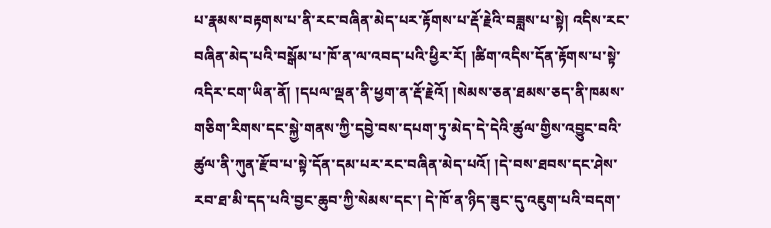པ་རྣམས་བརྟགས་པ་ནི་རང་བཞིན་མེད་པར་རྟོགས་པ་རྡོ་རྗེའི་བཟླས་པ་སྟེ། འདིས་རང་བཞིན་མེད་པའི་བསྒོམ་པ་ཁོ་ན་ལ་འབད་པའི་ཕྱིར་རོ། །ཚིག་འདིས་དོན་རྟོགས་པ་སྟེ་འདིར་ངག་ཡིན་ནོ། །དཔལ་ལྡན་ནི་ཕྱག་ན་རྡོ་རྗེའོ། །སེམས་ཅན་ཐམས་ཅད་ནི་ཁམས་གཅིག་རིགས་དང་སྐྱེ་གནས་ཀྱི་དབྱེ་བས་དཔག་ཏུ་མེད་དེ་དེའི་ཚུལ་གྱིས་འབྱུང་བའི་ཚུལ་ནི་ཀུན་རྫོབ་པ་སྟེ་དོན་དམ་པར་རང་བཞིན་མེད་པའོ། །དེ་བས་ཐབས་དང་ཤེས་རབ་ཐ་མི་དད་པའི་བྱང་ཆུབ་ཀྱི་སེམས་དང་། དེ་ཁོ་ན་ཉིད་ཟུང་དུ་འཇུག་པའི་བདག་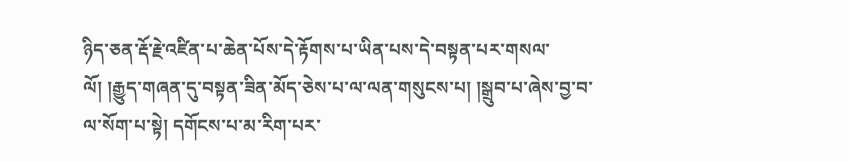ཉིད་ཅན་རྡོ་རྗེ་འཛིན་པ་ཆེན་པོས་དེ་རྟོགས་པ་ཡིན་པས་དེ་བསྟན་པར་གསལ་ལོ། །རྒྱུད་གཞན་དུ་བསྟན་ཟིན་མོད་ཅེས་པ་ལ་ལན་གསུངས་པ། །སྒྲུབ་པ་ཞེས་བྱ་བ་ལ་སོག་པ་སྟེ། དགོངས་པ་མ་རིག་པར་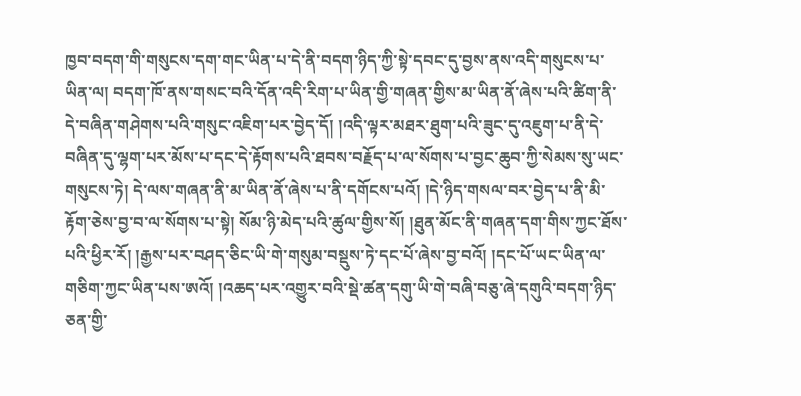ཁྱབ་བདག་གི་གསུངས་དག་གང་ཡིན་པ་དེ་ནི་བདག་ཉིད་ཀྱི་སྟེ་དབང་དུ་བྱས་ནས་འདི་གསུངས་པ་ཡིན་ལ། བདག་ཁོ་ནས་གསང་བའི་དོན་འདི་རིག་པ་ཡིན་གྱི་གཞན་གྱིས་མ་ཡིན་ནོ་ཞེས་པའི་ཚིག་ནི་དེ་བཞིན་གཤེགས་པའི་གསུང་འཇིག་པར་བྱེད་དོ། །འདི་ལྟར་མཐར་ཐུག་པའི་ཟུང་དུ་འཇུག་པ་ནི་དེ་བཞིན་དུ་ལྷག་པར་མོས་པ་དང་དེ་རྟོགས་པའི་ཐབས་བརྗོད་པ་ལ་སོགས་པ་བྱང་ཆུབ་ཀྱི་སེམས་སུ་ཡང་གསུངས་ཏེ། དེ་ལས་གཞན་ནི་མ་ཡིན་ནོ་ཞེས་པ་ནི་དགོངས་པའོ། །དེ་ཉིད་གསལ་བར་བྱེད་པ་ནི་མི་རྟོག་ཅེས་བྱ་བ་ལ་སོགས་པ་སྟེ། སོམ་ཉི་མེད་པའི་ཚུལ་གྱིས་སོ། །ཐུན་མོང་ནི་གཞན་དག་གིས་ཀྱང་ཐོས་པའི་ཕྱིར་རོ། །རྒྱས་པར་བཤད་ཅིང་ཡི་གེ་གསུམ་བསྡུས་ཏེ་དང་པོ་ཞེས་བྱ་བའོ། །དང་པོ་ཡང་ཡིན་ལ་གཅིག་ཀྱང་ཡིན་པས་ཨའོ། །འཆད་པར་འགྱུར་བའི་སྡེ་ཚན་དགུ་ཡི་གེ་བཞི་བཅུ་ཞེ་དགུའི་བདག་ཉིད་ཅན་གྱི་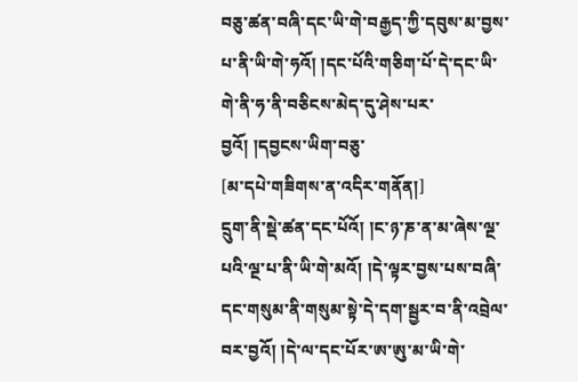བཅུ་ཚན་བཞི་དང་ཡི་གེ་བརྒྱད་ཀྱི་དབུས་མ་བྱས་པ་ནི་ཡི་གེ་ཧའོ། །དང་པོའི་གཅིག་པོ་དེ་དང་ཡི་གེ་ནི་ཧ་ནི་བཅིངས་མེད་དུ་ཤེས་པར་བྱའོ། །དབྱངས་ཡིག་བཅུ་
[མ་དཔེ་གཟིགས་ན་འདིར་གནོན།]
དྲུག་ནི་སྡེ་ཚན་དང་པོའོ། །ང་ཉ་ཎ་ན་མ་ཞེས་ལྔ་པའི་ལྔ་པ་ནི་ཡི་གེ་མའོ། །དེ་ལྟར་བྱས་པས་བཞི་དང་གསུམ་ནི་གསུམ་སྟེ་དེ་དག་སྦྱར་བ་ནི་འབྲེལ་བར་བྱའོ། །དེ་ལ་དང་པོར་ཨ་ཨུ་མ་ཡི་གེ་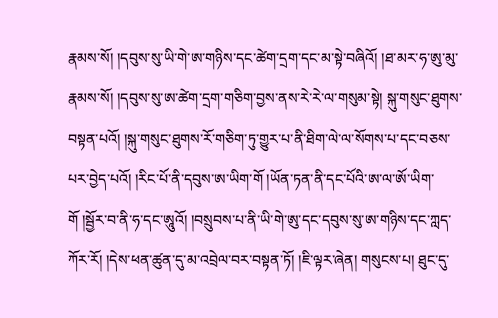རྣམས་སོ། །དབུས་སུ་ཡི་གེ་ཨ་གཉིས་དང་ཚེག་དྲག་དང་མ་སྟེ་བཞིའོ། །ཐ་མར་ཧ་ཨུ་མུ་རྣམས་སོ། །དབུས་སུ་ཨ་ཚེག་དྲག་གཅིག་བྱས་ནས་རེ་རེ་ལ་གསུམ་སྟེ། སྐུ་གསུང་ཐུགས་བསྟན་པའོ། །སྐུ་གསུང་ཐུགས་རོ་གཅིག་ཏུ་གྱུར་པ་ནི་ཐིག་ལེ་ལ་སོགས་པ་དང་བཅས་པར་བྱེད་པའོ། །རིང་པོ་ནི་དབུས་ཨ་ཡིག་གོ །ཡོན་ཏན་ནི་དང་པོའི་ཨ་ལ་ཨོ་ཡིག་གོ །སྦྱོར་བ་ནི་ཧ་དང་ཨཱུའོ། །བསྲུབས་པ་ནི་ཡི་གེ་ཨུ་དང་དབུས་སུ་ཨ་གཉིས་དང་ཀླད་ཀོར་རོ། །དེས་ཕན་ཚུན་དུ་མ་འབྲེལ་བར་བསྟན་ཏོ། །ཇི་ལྟར་ཞེན། གསུངས་པ། ཐུང་དུ་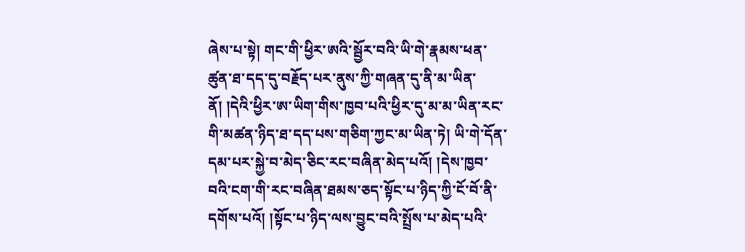ཞེས་པ་སྟེ། གང་གི་ཕྱིར་ཨའི་སྦྱོར་བའི་ཡི་གེ་རྣམས་ཕན་ཚུན་ཐ་དད་དུ་བརྗོད་པར་ནུས་ཀྱི་གཞན་དུ་ནི་མ་ཡིན་ནོ། །དེའི་ཕྱིར་ཨ་ཡིག་གིས་ཁྱབ་པའི་ཕྱིར་དུ་མ་མ་ཡིན་རང་གི་མཚན་ཉིད་ཐ་དད་པས་གཅིག་ཀྱང་མ་ཡིན་ཏེ། ཡི་གེ་དོན་དམ་པར་སྐྱེ་བ་མེད་ཅིང་རང་བཞིན་མེད་པའོ། །དེས་ཁྱབ་བའི་ངག་གི་རང་བཞིན་ཐམས་ཅད་སྟོང་པ་ཉིད་ཀྱི་ངོ་བོ་ནི་དགོས་པའོ། །སྟོང་པ་ཉིད་ལས་བྱུང་བའི་སྤྲོས་པ་མེད་པའི་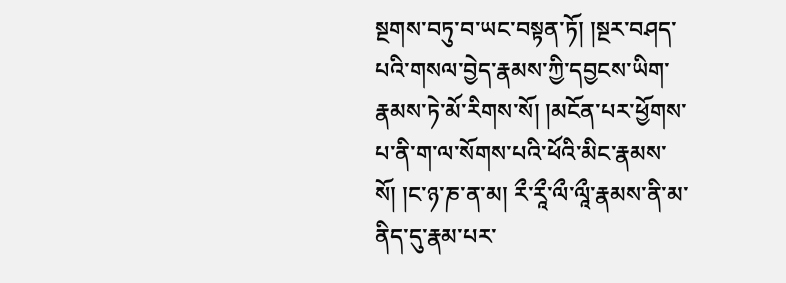སྔགས་བཏུ་བ་ཡང་བསྟན་ཏོ། །སྔར་བཤད་པའི་གསལ་བྱེད་རྣམས་ཀྱི་དབྱངས་ཡིག་རྣམས་ཏེ་མོ་རིགས་སོ། །མངོན་པར་ཕྱོགས་པ་ནི་ག་ལ་སོགས་པའི་ཕོའི་མིང་རྣམས་སོ། །ང་ཉ་ཎ་ན་མ། རྀ་རཱྀ་ལྀ་ལཱྀ་རྣམས་ནི་མ་ནིད་དུ་རྣམ་པར་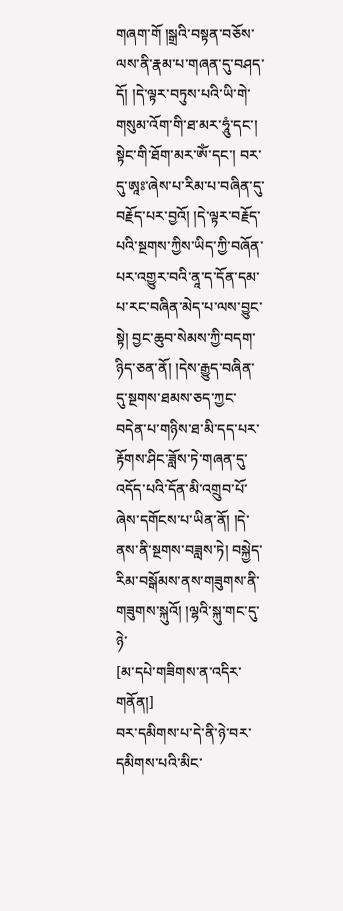གཞག་གོ །སྒྲའི་བསྟན་བཅོས་ལས་ནི་རྣམ་པ་གཞན་དུ་བཤད་དོ། །དེ་ལྟར་བཏུས་པའི་ཡི་གེ་གསུམ་འོག་གི་ཐ་མར་ཧཱུཾ་དང་། སྟེང་གི་ཐོག་མར་ཨོཾ་དང་། བར་དུ་ཨཱཿ་ཞེས་པ་རིམ་པ་བཞིན་དུ་བརྗོད་པར་བྱའོ། །དེ་ལྟར་བརྗོད་པའི་སྔགས་ཀྱིས་ཡིད་ཀྱི་བཞོན་པར་འགྱུར་བའི་ནཱ་ད་དོན་དམ་པ་རང་བཞིན་མེད་པ་ལས་བྱུང་སྟེ། བྱང་ཆུབ་སེམས་ཀྱི་བདག་ཉིད་ཅན་ནོ། །དེས་རྒྱུད་བཞིན་དུ་སྔགས་ཐམས་ཅད་ཀྱང་བདེན་པ་གཉིས་ཐ་མི་དད་པར་རྟོགས་ཤིང་ཟློས་ཏེ་གཞན་དུ་འདོད་པའི་དོན་མི་འགྲུབ་པོ་ཞེས་དགོངས་པ་ཡིན་ནོ། །དེ་ནས་ནི་སྔགས་བཟླས་ཏེ། བསྐྱེད་རིམ་བསྒོམས་ནས་གཟུགས་ནི་གཟུགས་སྐུའོ། །ལྷའི་སྐུ་གང་དུ་ཉེ་
[མ་དཔེ་གཟིགས་ན་འདིར་གནོན།]
བར་དམིགས་པ་དེ་ནི་ཉེ་བར་དམིགས་པའི་མིང་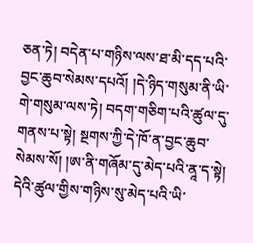ཅན་ཏེ། བདེན་པ་གཉིས་ལས་ཐ་མི་དད་པའི་བྱང་ཆུབ་སེམས་དཔའོ། །དེ་ཉིད་གསུམ་ནི་ཡི་གེ་གསུམ་ལས་ཏེ། བདག་གཅིག་པའི་ཚུལ་དུ་གནས་པ་སྟེ། སྔགས་ཀྱི་དེ་ཁོ་ན་བྱང་ཆུབ་སེམས་སོ། །ཨ་ནི་གཞོམ་དུ་མེད་པའི་ནཱ་ད་སྟེ། དེའི་ཚུལ་གྱིས་གཉིས་སུ་མེད་པའི་ཡི་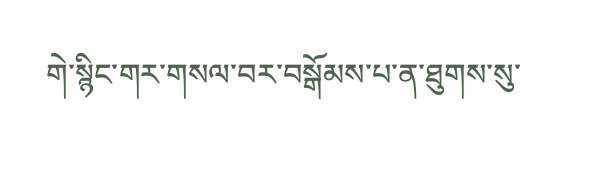གེ་སྙིང་གར་གསལ་བར་བསྒོམས་པ་ན་ཐུགས་སུ་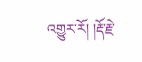འགྱུར་རོ། །རྡོ་རྗེ་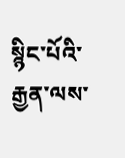སྙིང་པོའི་རྒྱན་ལས་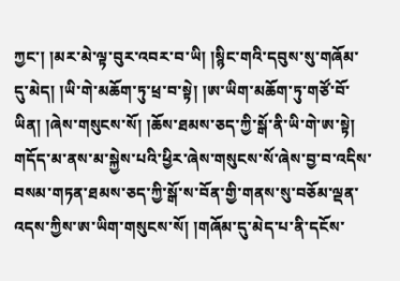ཀྱང་། །མར་མེ་ལྟ་བུར་འབར་བ་ཡི། །སྙིང་གའི་དབུས་སུ་གཞོམ་དུ་མེད། །ཡི་གེ་མཆོག་ཏུ་ཕྲ་བ་སྟེ། །ཨ་ཡིག་མཆོག་ཏུ་གཙོ་བོ་ཡིན། །ཞེས་གསུངས་སོ། །ཆོས་ཐམས་ཅད་ཀྱི་སྒོ་ནི་ཡི་གེ་ཨ་སྟེ། གདོད་མ་ནས་མ་སྐྱེས་པའི་ཕྱིར་ཞེས་གསུངས་སོ་ཞེས་བྱ་བ་འདིས་བསམ་གཏན་ཐམས་ཅད་ཀྱི་སྒོ་ས་བོན་གྱི་གནས་སུ་བཅོམ་ལྡན་འདས་ཀྱིས་ཨ་ཡིག་གསུངས་སོ། །གཞོམ་དུ་མེད་པ་ནི་དངོས་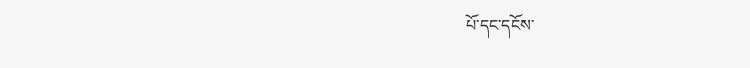པོ་དང་དངོས་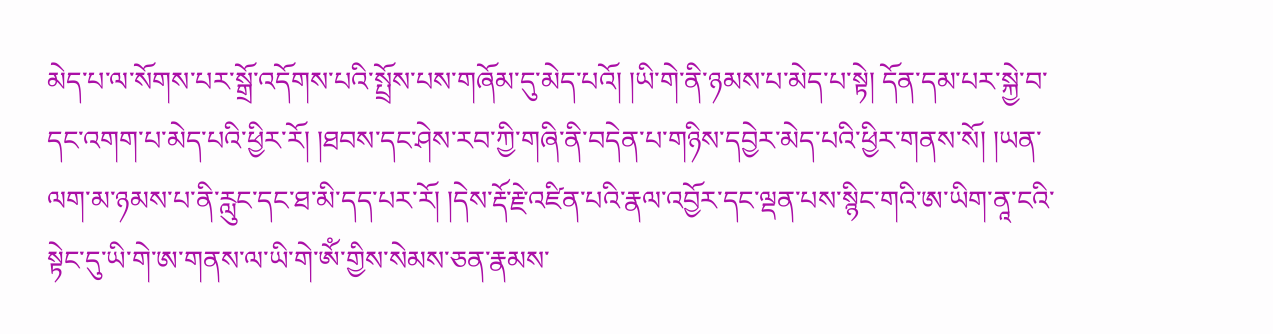མེད་པ་ལ་སོགས་པར་སྒྲོ་འདོགས་པའི་སྤྲོས་པས་གཞོམ་དུ་མེད་པའོ། །ཡི་གེ་ནི་ཉམས་པ་མེད་པ་སྟེ། དོན་དམ་པར་སྐྱེ་བ་དང་འགག་པ་མེད་པའི་ཕྱིར་རོ། །ཐབས་དང་ཤེས་རབ་ཀྱི་གཞི་ནི་བདེན་པ་གཉིས་དབྱེར་མེད་པའི་ཕྱིར་གནས་སོ། །ཡན་ལག་མ་ཉམས་པ་ནི་རླུང་དང་ཐ་མི་དད་པར་རོ། །དེས་རྡོ་རྗེ་འཛིན་པའི་རྣལ་འབྱོར་དང་ལྡན་པས་སྙིང་གའི་ཨ་ཡིག་ནཱ་ངའི་སྟེང་དུ་ཡི་གེ་ཨ་གནས་ལ་ཡི་གེ་ཨོཾ་གྱིས་སེམས་ཅན་རྣམས་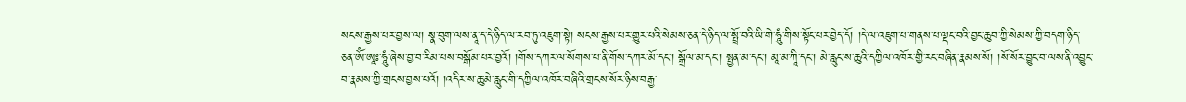སངས་རྒྱས་པར་བྱས་ལ། སྣ་བུག་ལས་ནཱ་ད་དེ་ཉིད་ལ་རབ་ཏུ་འཇུག་སྟེ། སངས་རྒྱས་པར་གྱུར་པའི་སེམས་ཅན་དེ་ཉིད་ལ་སྤྲོ་བའི་ཡི་གེ་ཧཱུཾ་གིས་སྟོང་པར་བྱེད་དོ། །དེ་ལ་འཇུག་པ་གནས་པ་ལྡང་བའི་བྱང་ཆུབ་ཀྱི་སེམས་ཀྱི་བདག་ཉིད་ཅན་ཨོཾ་ཨཱཿ་ཧཱུཾ་ཞེས་བྱ་བ་རིམ་པས་བསྒོམ་པར་བྱའོ། །གོས་དཀར་ལ་སོགས་པ་ནི་གོས་དཀར་མོ་དང་། སྒྲོལ་མ་དང་། སྤྱན་མ་དང་། མཱ་མ་ཀཱི་དང་། མེ་རླུང་ས་ཆུའི་དཀྱིལ་འཁོར་གྱི་རང་བཞིན་རྣམས་སོ། །སོ་སོར་བྱུང་བ་ལས་ནི་འབྱུང་བ་རྣམས་ཀྱི་གྲངས་བྱས་པའོ། །འདིར་ས་ཆུ་མེ་རླུང་གི་དཀྱིལ་འཁོར་བཞིའི་གྲངས་སོར་ཉིས་བརྒྱ་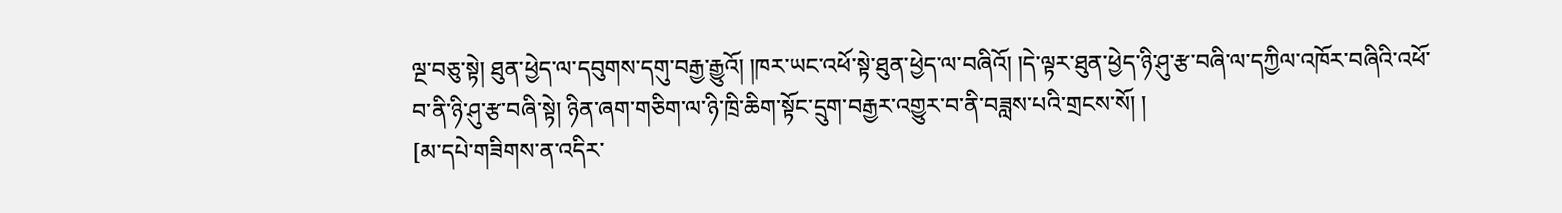ལྔ་བཅུ་སྟེ། ཐུན་ཕྱེད་ལ་དབུགས་དགུ་བརྒྱ་རྒྱུའོ། །ཁར་ཡང་འཕོ་སྟེ་ཐུན་ཕྱེད་ལ་བཞིའོ། །དེ་ལྟར་ཐུན་ཕྱེད་ཉི་ཤུ་རྩ་བཞི་ལ་དཀྱིལ་འཁོར་བཞིའི་འཕོ་བ་ནི་ཉི་ཤུ་རྩ་བཞི་སྟེ། ཉིན་ཞག་གཅིག་ལ་ཉི་ཁྲི་ཆིག་སྟོང་དྲུག་བརྒྱར་འགྱུར་བ་ནི་བཟླས་པའི་གྲངས་སོ། །
[མ་དཔེ་གཟིགས་ན་འདིར་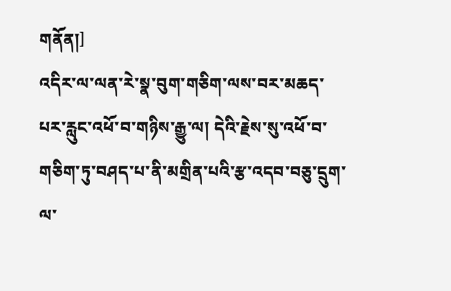གནོན།]
འདིར་ལ་ལན་རེ་སྣ་བུག་གཅིག་ལས་བར་མཆད་པར་རླུང་འཕོ་བ་གཉིས་རྒྱུ་ལ། དེའི་རྗེས་སུ་འཕོ་བ་གཅིག་ཏུ་བཤད་པ་ནི་མགྲིན་པའི་རྩ་འདབ་བཅུ་དྲུག་ལ་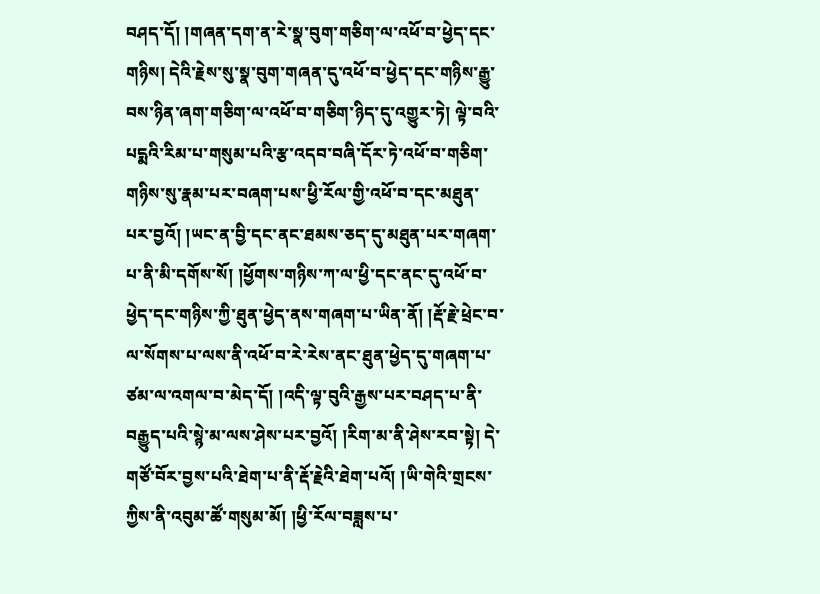བཤད་དོ། །གཞན་དག་ན་རེ་སྣ་བུག་གཅིག་ལ་འཕོ་བ་ཕྱེད་དང་གཉིས། དེའི་རྗེས་སུ་སྣ་བུག་གཞན་དུ་འཕོ་བ་ཕྱེད་དང་གཉིས་རྒྱུ་བས་ཉིན་ཞག་གཅིག་ལ་འཕོ་བ་གཅིག་ཉིད་དུ་འགྱུར་ཏེ། ལྟེ་བའི་པདྨའི་རིམ་པ་གསུམ་པའི་རྩ་འདབ་བཞི་དོར་ཏེ་འཕོ་བ་གཅིག་གཉིས་སུ་རྣམ་པར་བཞག་པས་ཕྱི་རོལ་གྱི་འཕོ་བ་དང་མཐུན་པར་བྱའོ། །ཡང་ན་བྱི་དང་ནང་ཐམས་ཅད་དུ་མཐུན་པར་གཞག་པ་ནི་མི་དགོས་སོ། །ཕྱོགས་གཉིས་ཀ་ལ་ཕྱི་དང་ནང་དུ་འཕོ་བ་ཕྱེད་དང་གཉིས་ཀྱི་ཐུན་ཕྱེད་ནས་གཞག་པ་ཡིན་ནོ། །རྡོ་རྗེ་ཕྲེང་བ་ལ་སོགས་པ་ལས་ནི་འཕོ་བ་རེ་རེས་ནང་ཐུན་ཕྱེད་དུ་གཞག་པ་ཙམ་ལ་འགལ་བ་མེད་དོ། །འདི་ལྟ་བུའི་རྒྱས་པར་བཤད་པ་ནི་བརྒྱུད་པའི་སྙེ་མ་ལས་ཤེས་པར་བྱའོ། །རིག་མ་ནི་ཤེས་རབ་སྟེ། དེ་གཙོ་བོར་བྱས་པའི་ཐེག་པ་ནི་རྡོ་རྗེའི་ཐེག་པའོ། །ཡི་གེའི་གྲངས་ཀྱིས་ནི་འབུམ་ཚོ་གསུམ་མོ། །ཕྱི་རོལ་བཟླས་པ་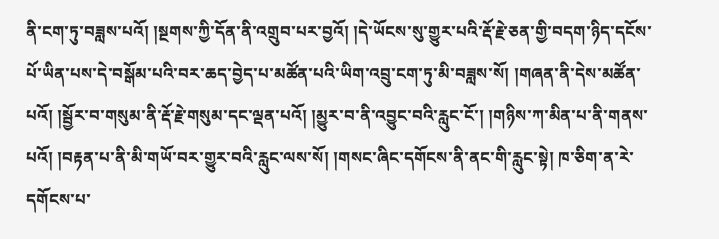ནི་ངག་ཏུ་བཟླས་པའོ། །སྔགས་ཀྱི་དོན་ནི་འགྲུབ་པར་བྱའོ། །དེ་ཡོངས་སུ་གྱུར་པའི་རྡོ་རྗེ་ཅན་གྱི་བདག་ཉིད་དངོས་པོ་ཡིན་པས་དེ་བསྒོམ་པའི་བར་ཆད་བྱེད་པ་མཚོན་པའི་ཡིག་འབྲུ་ངག་ཏུ་མི་བཟླས་སོ། །གཞན་ནི་དེས་མཚོན་པའོ། །སྦྱོར་བ་གསུམ་ནི་རྡོ་རྗེ་གསུམ་དང་ལྡན་པའོ། །མྱུར་བ་ནི་འབྱུང་བའི་རླུང་ངོ་། །གཉིས་ཀ་མིན་པ་ནི་གནས་པའོ། །བརྟན་པ་ནི་མི་གཡོ་བར་གྱུར་བའི་རླུང་ལས་སོ། །གསང་ཞིང་དགོངས་ནི་ནང་གི་རླུང་སྟེ། ཁ་ཅིག་ན་རེ་དགོངས་པ་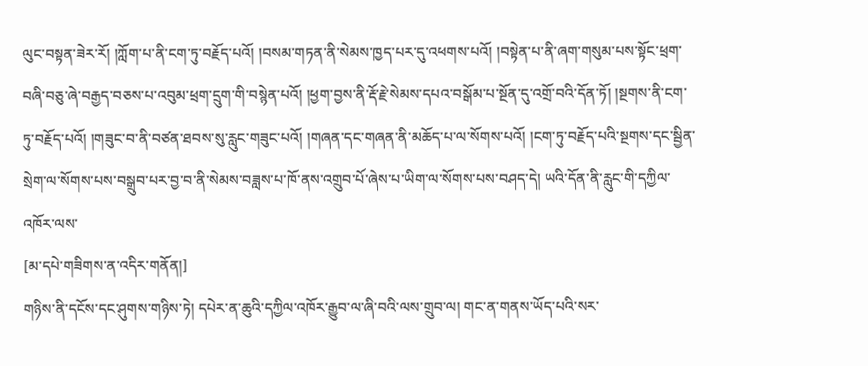ལུང་བསྟན་ཟེར་རོ། །ཀློག་པ་ནི་ངག་ཏུ་བརྗོད་པའོ། །བསམ་གཏན་ནི་སེམས་ཁྱད་པར་དུ་འཕགས་པའོ། །བསྟེན་པ་ནི་ཞག་གསུམ་པས་སྟོང་ཕྲག་བཞི་བཅུ་ཞེ་བརྒྱད་བཅས་པ་འབུམ་ཕྲག་དྲུག་གི་བསྙེན་པའོ། །ཕྱག་བྱས་ནི་རྡོ་རྗེ་སེམས་དཔའ་བསྒོམ་པ་སྔོན་དུ་འགྲོ་བའི་དོན་ཏོ། །སྔགས་ནི་ངག་ཏུ་བརྗོད་པའོ། །གཟུང་བ་ནི་བཙན་ཐབས་སུ་རླུང་གཟུང་པའོ། །གཞན་དང་གཞན་ནི་མཆོད་པ་ལ་སོགས་པའོ། །ངག་ཏུ་བརྗོད་པའི་སྔགས་དང་སྦྱིན་སྲེག་ལ་སོགས་པས་བསྒྲུབ་པར་བྱ་བ་ནི་སེམས་བཟླས་པ་ཁོ་ནས་འགྲུབ་པོ་ཞེས་པ་ཡིག་ལ་སོགས་པས་བཤད་དེ། ཡའི་དོན་ནི་རླུང་གི་དཀྱིལ་འཁོར་ལས་
[མ་དཔེ་གཟིགས་ན་འདིར་གནོན།]
གཉིས་ནི་དངོས་དང་ཤུགས་གཉིས་ཏེ། དཔེར་ན་ཆུའི་དཀྱིལ་འཁོར་རྒྱུབ་ལ་ཞི་བའི་ལས་གྲུབ་ལ། གང་ན་གནས་ཡོད་པའི་སར་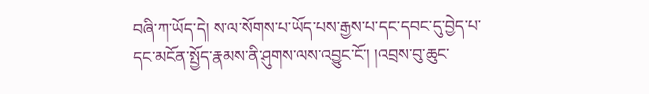བཞི་ཀ་ཡོད་དེ། ས་ལ་སོགས་པ་ཡོད་པས་རྒྱས་པ་དང་དབང་དུ་བྱེད་པ་དང་མངོན་སྤྱོད་རྣམས་ནི་ཤུགས་ལས་འབྱུང་ངོ་། །འབྲས་བུ་ཆུང་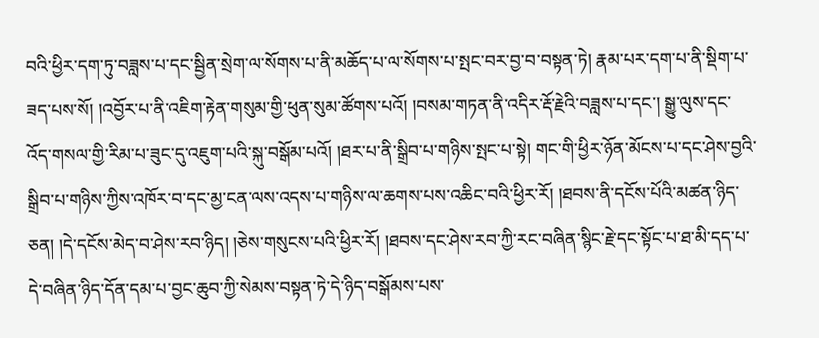བའི་ཕྱིར་དག་ཏུ་བཟླས་པ་དང་སྦྱིན་སྲེག་ལ་སོགས་པ་ནི་མཆོད་པ་ལ་སོགས་པ་སྤང་བར་བྱ་བ་བསྟན་ཏེ། རྣམ་པར་དག་པ་ནི་སྡིག་པ་ཟད་པས་སོ། །འབྱོར་པ་ནི་འཇིག་རྟེན་གསུམ་གྱི་ཕུན་སུམ་ཚོགས་པའོ། །བསམ་གཏན་ནི་འདིར་རྡོ་རྗེའི་བཟླས་པ་དང་། སྒྱུ་ལུས་དང་འོད་གསལ་གྱི་རིམ་པ་ཟུང་དུ་འཇུག་པའི་སྐུ་བསྒོམ་པའོ། །ཐར་པ་ནི་སྒྲིབ་པ་གཉིས་སྤང་པ་སྟེ། གང་གི་ཕྱིར་ཉོན་མོངས་པ་དང་ཤེས་བྱའི་སྒྲིབ་པ་གཉིས་ཀྱིས་འཁོར་བ་དང་མྱ་ངན་ལས་འདས་པ་གཉིས་ལ་ཆགས་པས་འཆིང་བའི་ཕྱིར་རོ། །ཐབས་ནི་དངོས་པོའི་མཚན་ཉིད་ཅན། །དེ་དངོས་མེད་བ་ཤེས་རབ་ཉིད། །ཅེས་གསུངས་པའི་ཕྱིར་རོ། །ཐབས་དང་ཤེས་རབ་ཀྱི་རང་བཞིན་སྙིང་རྗེ་དང་སྟོང་པ་ཐ་མི་དད་པ་དེ་བཞིན་ཉིད་དོན་དམ་པ་བྱང་ཆུབ་ཀྱི་སེམས་བསྟན་ཏེ་དེ་ཉིད་བསྒོམས་པས་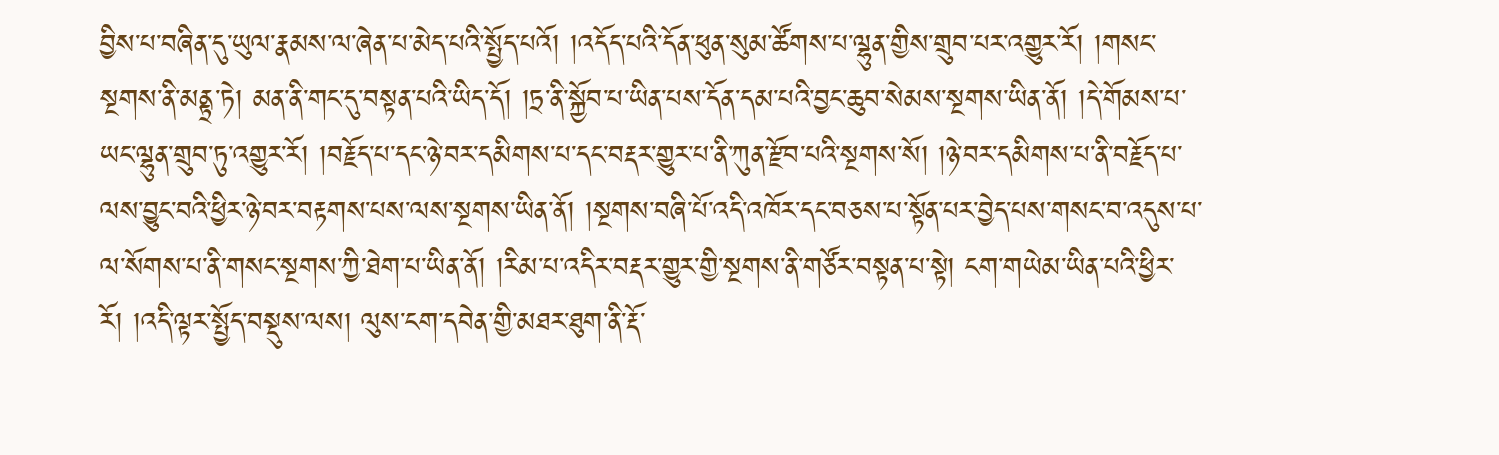བྱིས་པ་བཞིན་དུ་ཡུལ་རྣམས་ལ་ཞེན་པ་མེད་པའི་སྤྱོད་པའོ། །འདོད་པའི་དོན་ཕུན་སུམ་ཚོགས་པ་ལྷུན་གྱིས་གྲུབ་པར་འགྱུར་རོ། །གསང་སྔགས་ནི་མནྟྲ་ཏེ། མན་ནི་གང་དུ་བསྟན་པའི་ཡིད་དོ། །ཏྲ་ནི་སྐྱོབ་པ་ཡིན་པས་དོན་དམ་པའི་བྱང་ཆུབ་སེམས་སྔགས་ཡིན་ནོ། །དེ་གོམས་པ་ཡང་ལྷུན་གྲུབ་ཏུ་འགྱུར་རོ། །བརྗོད་པ་དང་ཉེ་བར་དམིགས་པ་དང་བརྡར་གྱུར་པ་ནི་ཀུན་རྫོབ་པའི་སྔགས་སོ། །ཉེ་བར་དམིགས་པ་ནི་བརྗོད་པ་ལས་བྱུང་བའི་ཕྱིར་ཉེ་བར་བརྟགས་པས་ལས་སྔགས་ཡིན་ནོ། །སྔགས་བཞི་པོ་འདི་འཁོར་དང་བཅས་པ་སྟོན་པར་བྱེད་པས་གསང་བ་འདུས་པ་ལ་སོགས་པ་ནི་གསང་སྔགས་ཀྱི་ཐེག་པ་ཡིན་ནོ། །རིམ་པ་འདིར་བརྡར་གྱུར་གྱི་སྔགས་ནི་གཙོར་བསྟན་པ་སྟེ། ངག་གཡེམ་ཡིན་པའི་ཕྱིར་རོ། །འདི་ལྟར་སྤྱོད་བསྡུས་ལས། ལུས་ངག་དབེན་གྱི་མཐར་ཐུག་ནི་རྡོ་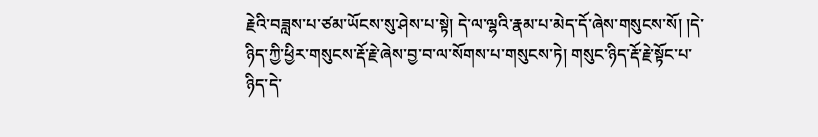རྗེའི་བཟླས་པ་ཙམ་ཡོངས་སུ་ཤེས་པ་སྟེ། དེ་ལ་ལྷའི་རྣམ་པ་མེད་དོ་ཞེས་གསུངས་སོ། །དེ་ཉིད་ཀྱི་ཕྱིར་གསུངས་རྡོ་རྗེ་ཞེས་བྱ་བ་ལ་སོགས་པ་གསུངས་ཏེ། གསུང་ཉིད་རྡོ་རྗེ་སྟོང་པ་ཉིད་དེ་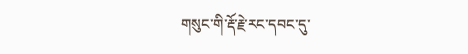གསུང་གི་རྡོ་རྗེ་རང་དབང་དུ་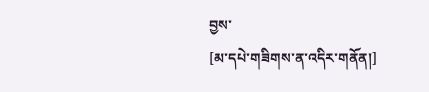བྱས་
[མ་དཔེ་གཟིགས་ན་འདིར་གནོན།]